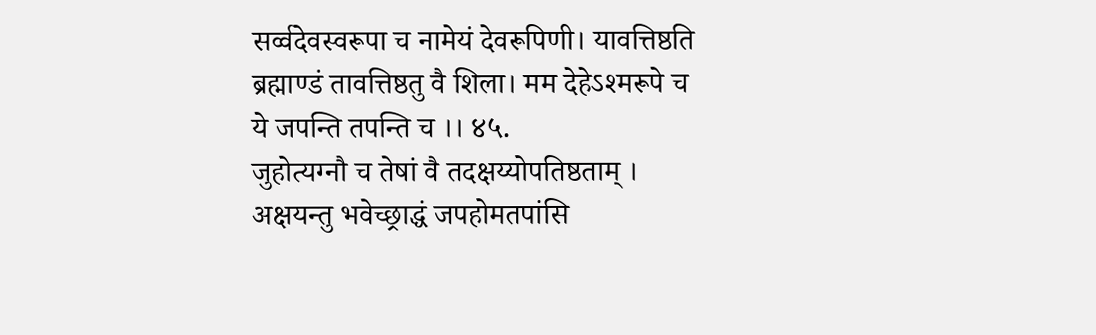सर्व्वदेवस्वरूपा च नामेयं देवरूपिणी। यावत्तिष्ठति ब्रह्माण्डं तावत्तिष्ठतु वै शिला। मम देहेऽश्मरूपे च ये जपन्ति तपन्ति च ।। ४५.
जुहोत्यग्नौ च तेषां वै तदक्षय्योपतिष्ठताम् । अक्षयन्तु भवेच्छ्राद्धं जपहोमतपांसि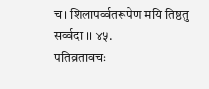च। शिलापर्व्वतरूपेण मयि तिष्ठतु सर्व्वदा ।। ४५.
पतिव्रतावचः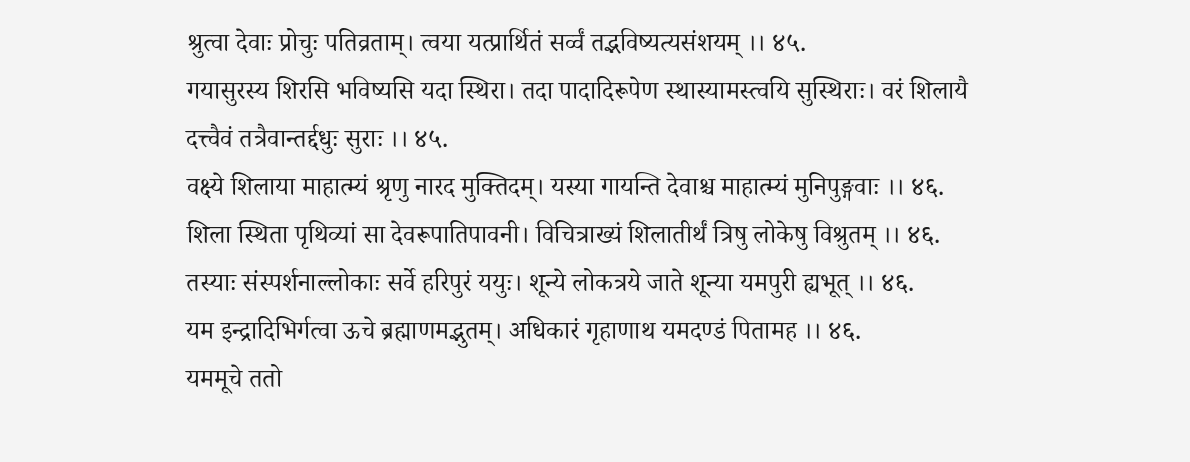श्रुत्वा देवाः प्रोचुः पतिव्रताम्। त्वया यत्प्रार्थितं सर्व्वं तद्भविष्यत्यसंशयम् ।। ४५.
गयासुरस्य शिरसि भविष्यसि यदा स्थिरा। तदा पादादिरूपेण स्थास्यामस्त्वयि सुस्थिराः। वरं शिलायै दत्त्वैवं तत्रैवान्तर्द्दधुः सुराः ।। ४५.
वक्ष्ये शिलाया माहात्म्यं श्रृणु नारद मुक्तिदम्। यस्या गायन्ति देवाश्च माहात्म्यं मुनिपुङ्गवाः ।। ४६.
शिला स्थिता पृथिव्यां सा देवरूपातिपावनी। विचित्राख्यं शिलातीर्थं त्रिषु लोकेषु विश्रुतम् ।। ४६.
तस्याः संस्पर्शनाल्लोकाः सर्वे हरिपुरं ययुः। शून्ये लोकत्रये जाते शून्या यमपुरी ह्यभूत् ।। ४६.
यम इन्द्रादिभिर्गत्वा ऊचे ब्रह्माणमद्भुतम्। अधिकारं गृहाणाथ यमदण्डं पितामह ।। ४६.
यममूचे ततो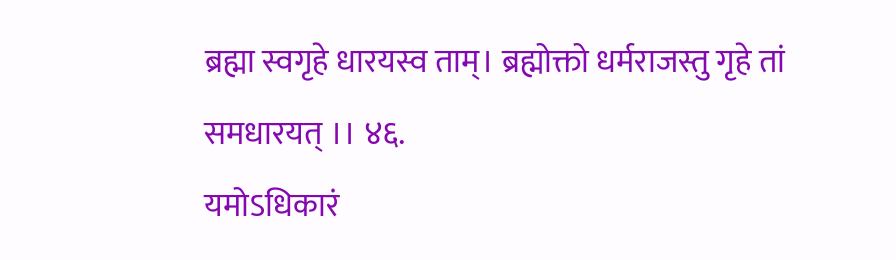ब्रह्मा स्वगृहे धारयस्व ताम्। ब्रह्मोक्तो धर्मराजस्तु गृहे तां समधारयत् ।। ४६.
यमोऽधिकारं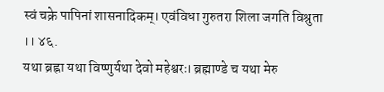स्वं चक्रे पापिनां शासनादिकम्। एवंविधा गुरुतरा शिला जगति विश्रुता ।। ४६.
यथा ब्रह्ना यथा विष्णुर्यथा देवो महेश्वरः। ब्रह्माण्डे च यथा मेरु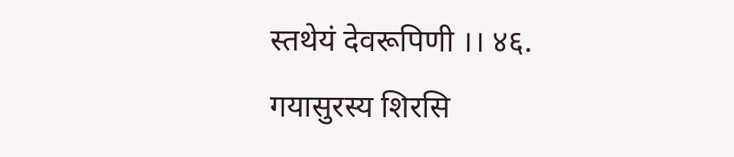स्तथेयं देवरूपिणी ।। ४६.
गयासुरस्य शिरसि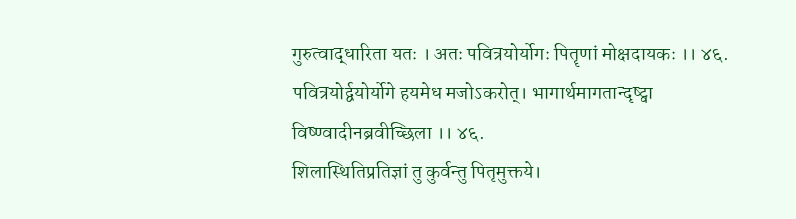गुरुत्वाद्धारिता यतः । अतः पवित्रयोर्योगः पितॄणां मोक्षदायकः ।। ४६.
पवित्रयोर्द्वयोर्योगे हयमेध मजोऽकरोत्। भागार्थमागतान्दृष्ट्वा विष्ण्वादीनब्रवीच्छिला ।। ४६.
शिलास्थितिप्रतिज्ञां तु कुर्वन्तु पितृमुक्तये।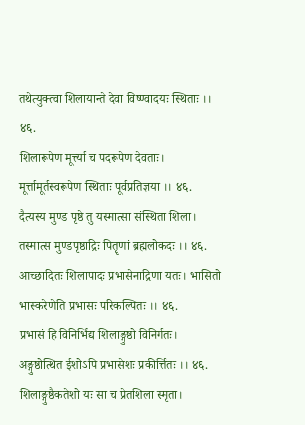तथेत्युक्त्वा शिलायान्ते देवा विष्ण्वादयः स्थिताः ।। ४६.
शिलारूपेण मूर्त्त्या च पदरूपेण देवताः। मूर्त्तामूर्तस्वरूपेण स्थिताः पूर्वप्रतिज्ञया ।। ४६.
दैत्यस्य मुण्ड पृष्ठे तु यस्मात्सा संस्थिता शिला। तस्मात्स मुण्डपृष्ठाद्रिः पितॄणां ब्रह्मलोकदः ।। ४६.
आच्छादितः शिलापादः प्रभासेनाद्रिणा यतः। भासितो भास्करेणेति प्रभासः परिकल्पितः ।। ४६.
प्रभासं हि विनिर्भिद्य शिलाङ्गुष्ठो विनिर्गतः। अङ्गुष्ठोत्थित ईशोऽपि प्रभासेशः प्रकीर्त्तितः ।। ४६.
शिलाङ्गुष्ठैकतेशो यः सा च प्रेतशिला स्मृता।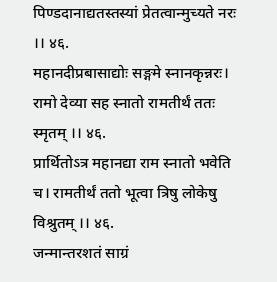पिण्डदानाद्यतस्तस्यां प्रेतत्वान्मुच्यते नरः ।। ४६.
महानदीप्रबासाद्योः सङ्गमे स्नानकृन्नरः। रामो देव्या सह स्नातो रामतीर्थं ततः स्मृतम् ।। ४६.
प्रार्थितोऽत्र महानद्या राम स्नातो भवेति च। रामतीर्थं ततो भूत्वा त्रिषु लोकेषु विश्रुतम् ।। ४६.
जन्मान्तरशतं साग्रं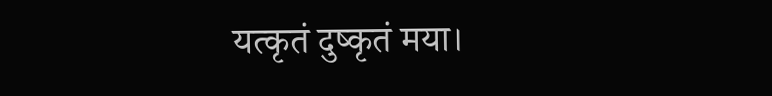यत्कृतं दुष्कृतं मया।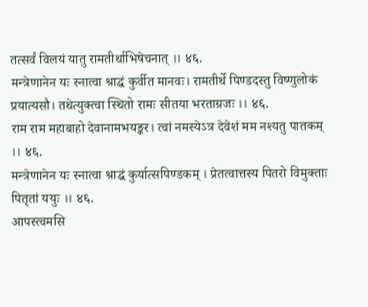तत्सर्वं विलयं यातु रामतीर्थाभिषेचनात् ।। ४६.
मन्त्रेणानेन यः स्नात्वा श्राद्धं कुर्वीत मानवः। रामतीर्थे पिण्डदस्तु विष्णुलोकं प्रयात्यसौ। तथेत्युक्त्वा स्थितो रामः सीतया भरताग्रजः ।। ४६.
राम राम महाबाहो देवानामभयङ्कर। त्वां नमस्येऽत्र देवेशं मम नश्यतु पातकम् ।। ४६.
मन्त्रेणानेन यः स्नात्वा श्राद्धं कुर्यात्सपिण्डकम् । प्रेतत्वात्तस्य पितरो विमुक्ताः पितृतां ययुः ।। ४६.
आपस्त्वमसि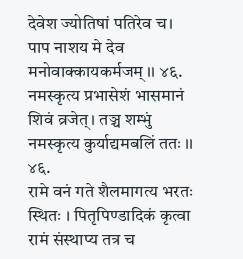देवेश ज्योतिषां पतिरेव च। पाप नाशय मे देव मनोवाक्कायकर्मजम् ।। ४६.
नमस्कृत्य प्रभासेशं भासमानं शिवं व्रजेत्। तञ्च शम्भुं नमस्कृत्य कुर्याद्यमबलिं ततः ।। ४६.
रामे वनं गते शैलमागत्य भरतः स्थितः । पितृपिण्डादिकं कृत्वा रामं संस्थाप्य तत्र च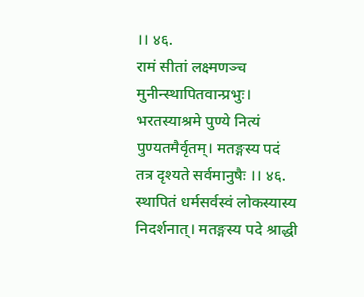।। ४६.
रामं सीतां लक्ष्मणञ्च मुनीन्स्थापितवान्प्रभुः। भरतस्याश्रमे पुण्ये नित्यं पुण्यतमैर्वृतम्। मतङ्गस्य पदं तत्र दृश्यते सर्वमानुषैः ।। ४६.
स्थापितं धर्मसर्वस्वं लोकस्यास्य निदर्शनात्। मतङ्गस्य पदे श्राद्धी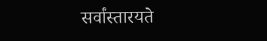सर्वांस्तारयते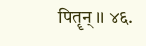पितॄन् ।। ४६.